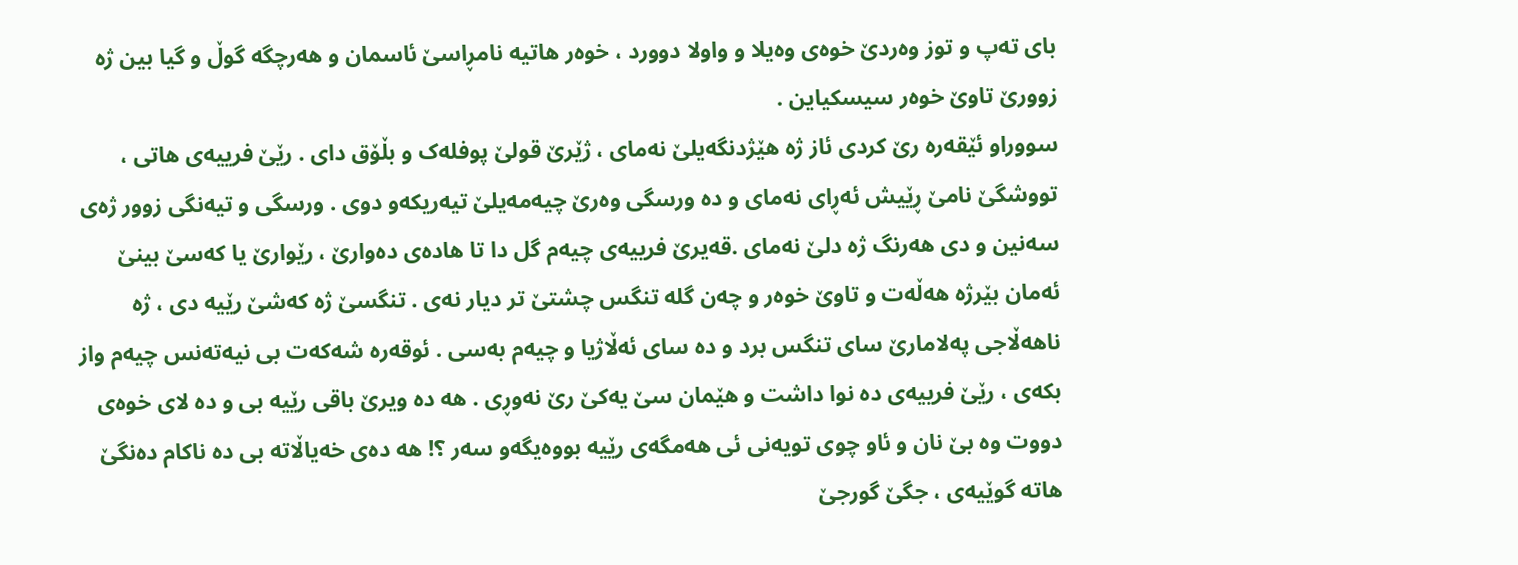بای تەپ و توز وەردێ خوەی وەیلا و واولا دوورد ، خوەر هاتیە نامڕاسێ ئاسمان و هەرچگە گوڵ و گیا بین ژە زوورێ تاوێ خوەر سیسکیاین .
سووراو ئێقەرە رێ کردی ئاز ژە هێژدنگەیلێ نەمای ، ژێرێ قولێ پوفلەک و بڵۆق دای . رێێ فرییەی هاتی ، تووشگێ نامێ ڕێیش ئەڕای نەمای و دە ورسگی وەرێ چیەمەیلێ تیەریکەو دوی . ورسگی و تیەنگی زوور ژەی سەنین و دی هەرنگ ژە دلێ نەمای .قەیرێ فرییەی چیەم گل دا تا هادەی دەوارێ ، رێوارێ یا کەسێ بینێ ئەمان بێرژە هەڵەت و تاوێ خوەر و چەن گلە تنگس چشتێ تر دیار نەی . تنگسێ ژە کەشێ رێیە دی ، ژە ناهەڵاجی پەلامارێ سای تنگس برد و دە سای ئەڵاژیا و چیەم بەسی . ئوقەرە شەکەت بی نیەتەنس چیەم واز بکەی ، رێێ فرییەی دە نوا داشت و هێمان سێ یەکێ رێ نەوڕی . هە دە ویرێ باقی رێیە بی و دە لای خوەی دووت وە بێ نان و ئاو چوی تویەنی ئی هەمگەی رێیە بووەیگەو سەر ؟! هە دەی خەیاڵاتە بی دە ناکام دەنگێ هاتە گوێیەی ، جگێ گورجێ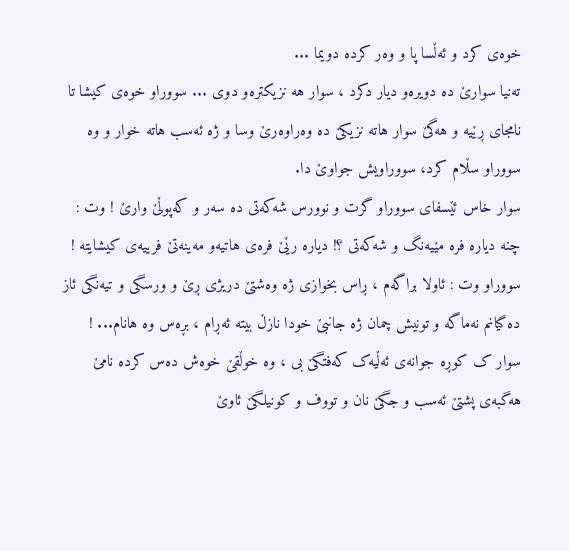خوەی کرد و ئەڵسا پا و وەر کردە دویما ...
تەنیا سوارێ دە دویرەو دیار دکرد ، سوار هە نزیکترەو دوی ... سووراو خوەی کیشا تا نامجای ڕێیە و هەگێ سوار هاتە نزیکێ دە وەراوەرێ وسا و ژە ئەسب هاتە خوار و وە سووراو سڵام کرد، سووراویش جواوێ دا.
سوار خاس ئێسفای سووراو گرت و نوورس شەکەتی دە سەر و کەپوڵێ وارێ ! وت : چنە دیارە فرە مێیەنگ و شەکەتی ؟! دیارە رێێ فرەی هاتیەو مەینەتێ فرییەی کیشایتە !
سووراو وت : ئاولا براگەم ، ڕاس بخوازی ژە وەشتێ دریژی ڕێ و ورسگی و تیەنگی ئاز دە گیانم نەماگە و تونیش چمان ژە جانبێ خودا نازڵ بیتە ئەڕام ، بڕەس وە هانام... !
سوار ک کوڕە جوانەی ئەڵیەک کەفتگێ بی ، وە خوڵقێ خوەش دەس کردە نامێ هەگبەی پشتێ ئەسب و جگێ نان و تووف و کونیلگێ ئاوێ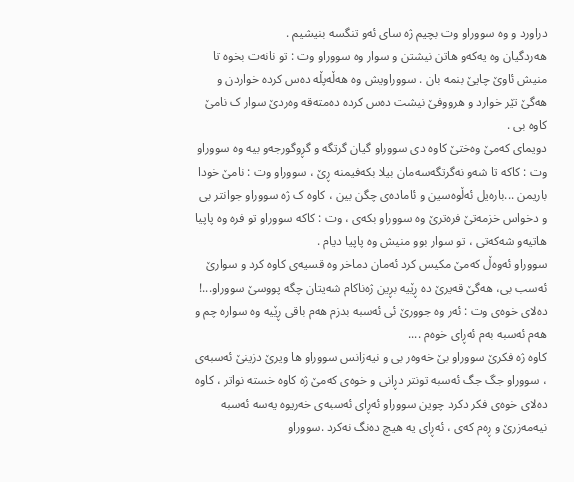دراورد و وە سووراو وت بچیم ژە سای ئەو تنگسە بنیشیم .
هەردگیان وە یەکەو هاتن نیشتن و سوار وە سووراو وت : تو نانەت بخوە تا منیش ئاوێ چایێ بنمە بان . سووراویش وە هەڵەپڵە دەس کردە خواردن و هەگێ تێر خوارد و هرووفێ نیشت دەس کردە دەمتەقە وەردێ سوار ک نامێ کاوە بی .
دویمای کەمێ وەختێ کاوە دی سووراو گیان گرتگە و گڕوگورجەو بیە وە سووراو وت : کاکە تا شەو نەگرتگەسەمان بیلا بکەفیمنە ڕێ ، سووراو وت : نامێ خودا باریمن ...بارەیل ئەڵوەسین و ئامادەی چگن بین ، کاوە ک ژە سووراو جوانتر بی و دخواس خزمەتێ فرەترێ وە سووراو بکەی ، وت : کاکە سووراو تو فرە وە پاپیا هاتیەو شەکەتی ، تو سوار بوو منیش وە پاپیا دیام .
سووراو ئەوەڵ کەمێ مکیس کرد ئەمان دماخر وە قسیەی کاوە کرد و سوارێ ئەسب بی، هەگێ قەیرێ دە ڕێیە بڕین ژەناکام شەیتان چگە پووسێ سووراو...! دەلای خوەی وت : ئەر وە جوورێ ئی ئەسبە بدزم هەم باقی ڕێیە وە سوارە چم و هەم ئەسبە بەم ئەڕای خوەم ....
کاوە ژە فکرێ سووراو بێ خەوەر بی و نیەزانس سووراو ها ویرێ دزینێ ئەسبەی ، سووراو جگ جگ ئەسبە تونتر دڕانی و خوەی کەمێ ژە کاوە خستە نواتر ، کاوە دەلای خوەی فکر دکرد چوین سووراو ئەڕای ئەسبەی خەریوە یەسە ئەسبە نیەمەزرێ و ڕەم کەی ، ئەڕای یە هیچ دەنگ نەکرد .سووراو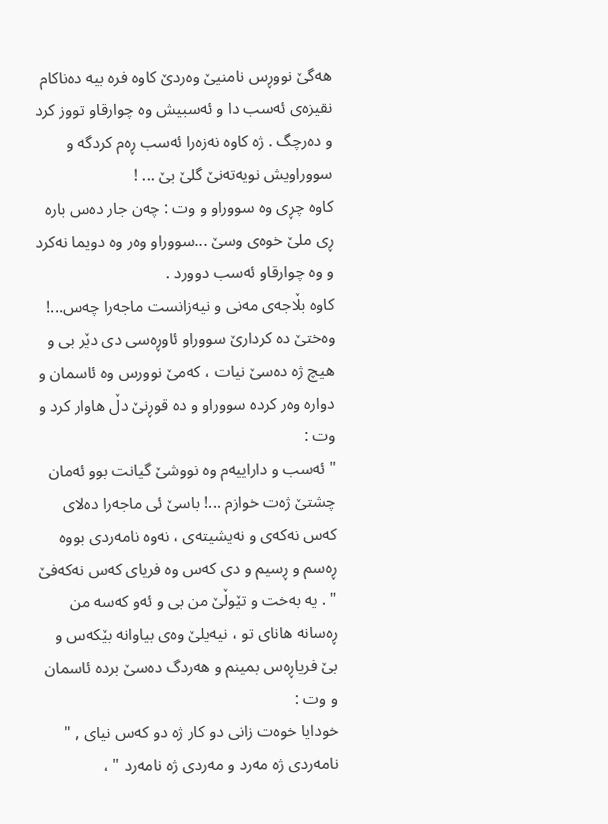هەگێ نووڕس نامنیێ وەردێ کاوە فرە بیە دەناکام نقیزەی ئەسب دا و ئەسبیش وە چوارقاو تووز کرد و دەرچگ . ژە کاوە نەزەرا ئەسب ڕەم کردگە و سووراویش نویەتەنێ گلێ بێ ... !
کاوە چڕی وە سووراو و وت : چەن جار دەس بارە ڕی ملێ خوەی وسێ ...سووراو وەر وە دویما نەکرد و وە چوارقاو ئەسب دوورد .
کاوە بڵاجەی مەنی و نیەزانست ماجەرا چەس...! وەختێ دە کردارێ سووراو ئاوڕەسی دی دێر بی و هیچ ژە دەسێ نیات ، کەمێ نوورس وە ئاسمان و دوارە وەر کردە سووراو و دە قوڕنێ دڵ هاوار کرد و وت :
" ئەسب و داراییەم وە نووشێ گیانت بوو ئەمان چشتێ ژەت خوازم ...! باسێ ئی ماجەرا دەلای کەس نەکەی و نەیشیتەی ، نەوە نامەردی بووە ڕەسم و ڕسیم و دی کەس وە فریای کەس نەکەفێ " . یە بەخت و تێوڵێ من بی و ئەو کەسە من ڕەسانە هانای تو ، نیەیلێ وەی بیاوانە بێکەس و بێ فریاڕەس بمینم و هەردگ دەسێ بردە ئاسمان و وت :
خودایا خوەت زانی دو کار ژە دو کەس نیای , " نامەردی ژە مەرد و مەردی ژە نامەرد " ،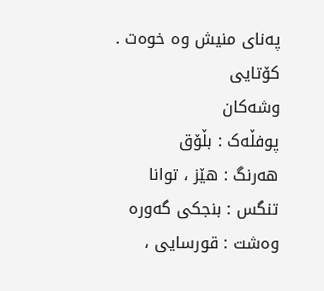پەنای منیش وە خوەت .
کۆتایی
وشەکان
پوفڵەک : بڵۆق
هەرنگ : هێز ، توانا
تنگس : بنجکی گەورە
وەشت : قورسایی ،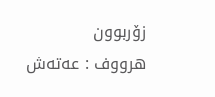زۆربوون
هرووف : عەتەش